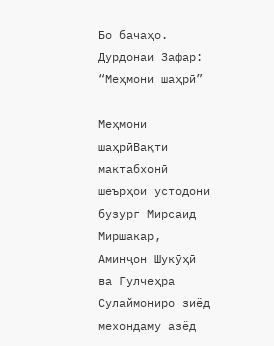Бо бачаҳо. Дурдонаи Зафар: “Меҳмони шаҳрӣ”

Меҳмони шаҳрӣВақти мактабхонӣ шеърҳои устодони бузург Мирсаид Миршакар, Аминҷон Шукӯҳӣ ва Гулчеҳра Сулаймониро зиёд мехондаму азёд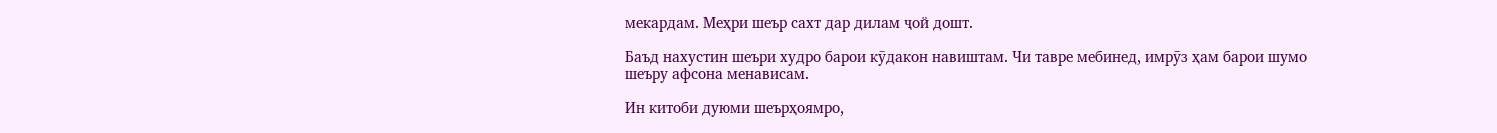мекардам. Меҳри шеър сахт дар дилам ҷой дошт.

Баъд нахустин шеъри худро барои кӯдакон навиштам. Чи тавре мебинед, имрӯз ҳам барои шумо шеъру афсона менависам.

Ин китоби дуюми шеърҳоямро,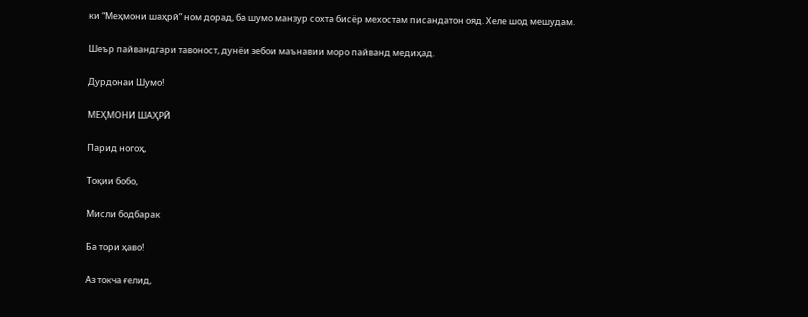ки “Меҳмони шаҳрӣ” ном дорад, ба шумо манзур сохта бисёр мехостам писандатон ояд. Хеле шод мешудам.

Шеър пайвандгари тавоност, дунёи зебои маънавии моро пайванд медиҳад.

Дурдонаи Шумо!

МЕҲМОНИ ШАҲРӢ

Парид ногоҳ,

Тоқии бобо,

Мисли бодбарак

Ба тори ҳаво!

Аз токча ғелид,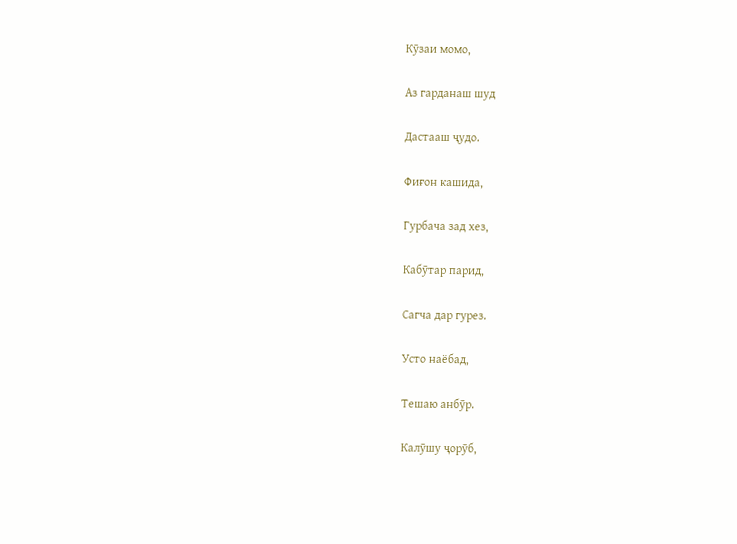Кӯзаи момо,

Аз гарданаш шуд

Дастааш ҷудо.

Фиғон кашида,

Гурбача зад хез,

Кабӯтар парид,

Сагча дар гурез.

Усто наёбад,

Тешаю анбӯр.

Калӯшу ҷорӯб,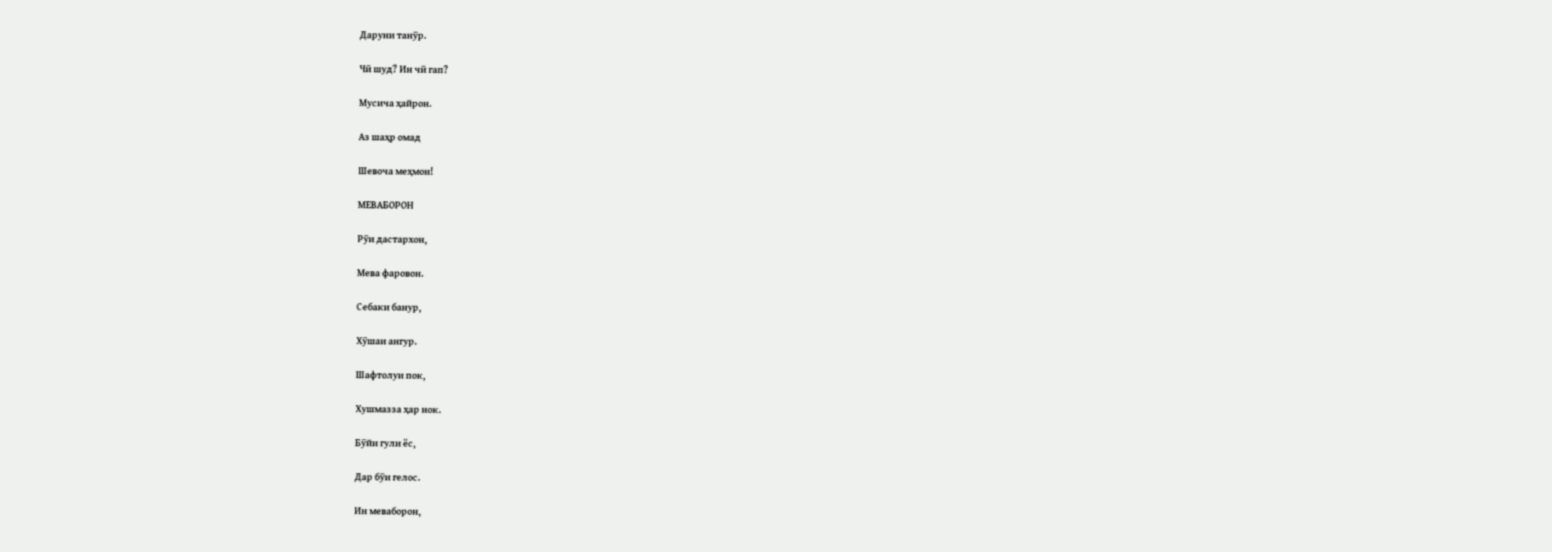Даруни танӯр.

Чӣ шуд? Ин чӣ гап?

Мусича ҳайрон.

Аз шаҳр омад

Шевоча меҳмон!

МЕВАБОРОН

Рӯи дастархон,

Мева фаровон.

Себаки банур,

Хӯшаи ангур.

Шафтолуи пок,

Хушмазза ҳар нок.

Бӯйи гули ёс,

Дар бӯи гелос.

Ин меваборон,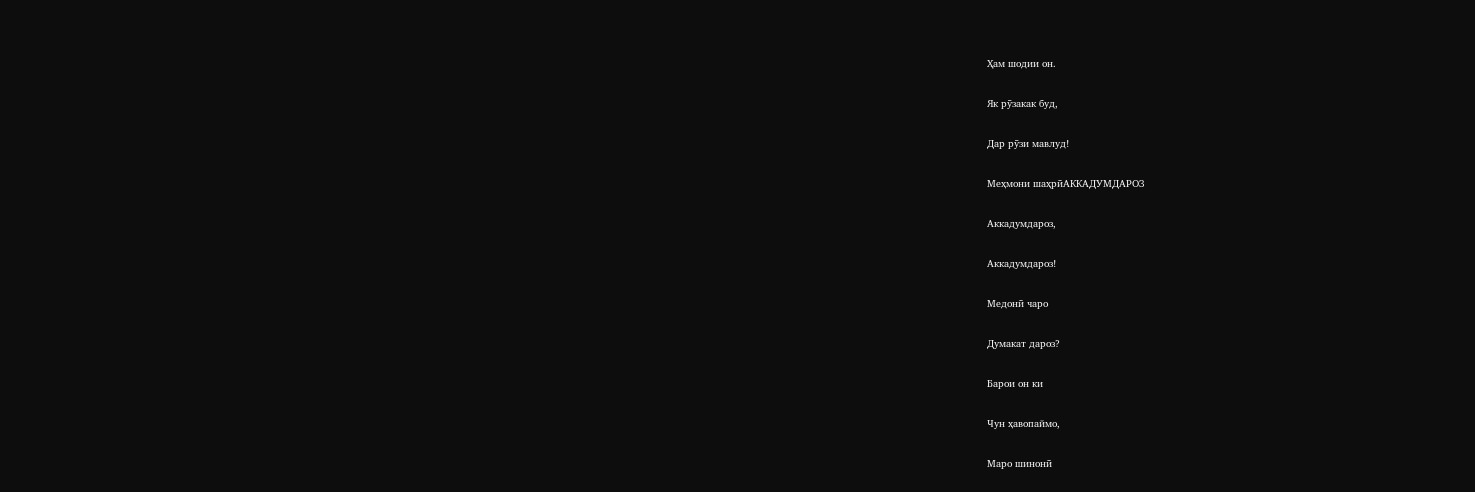Ҳам шодии он.

Як рӯзакак буд,

Дар рӯзи мавлуд!

Меҳмони шаҳрӣАККАДУМДАРОЗ

Аккадумдароз,

Аккадумдароз!

Медонӣ чаро

Думакат дароз?

Барои он ки

Чун ҳавопаймо,

Маро шинонӣ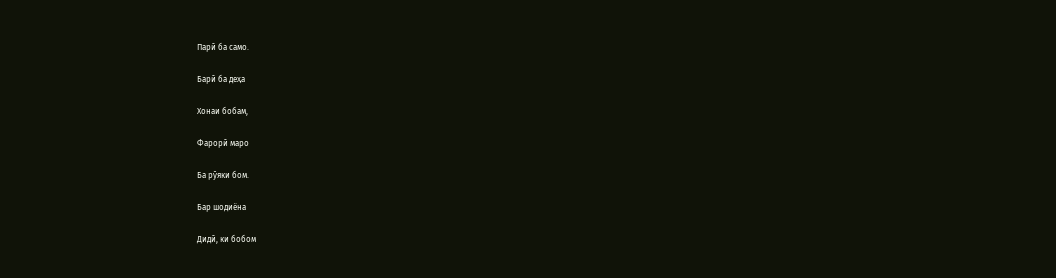Парӣ ба само.

Барӣ ба деҳа

Хонаи бобам,

Фарорӣ маро

Ба рӯяки бом.

Бар шодиёна

Дидӣ, ки бобом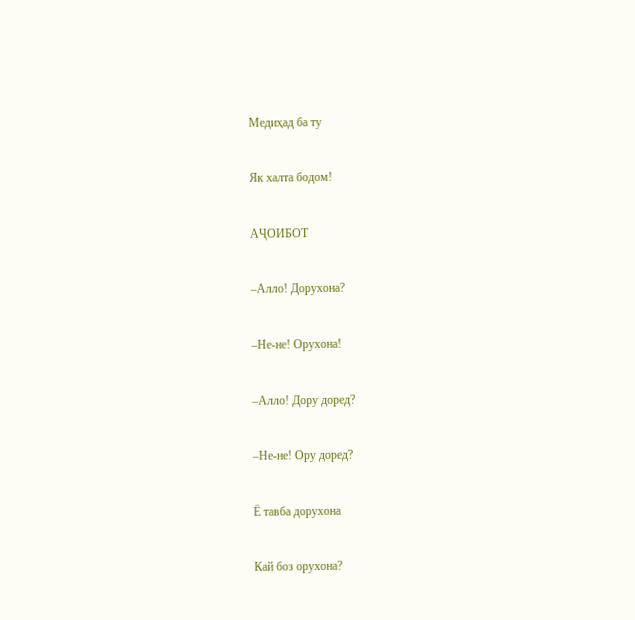Медиҳад ба ту

Як халта бодом!

АҶОИБОТ

–Алло! Дорухона?

–Не-не! Орухона!

–Алло! Дору доред?

–Не-не! Ору доред?

Ё тавба дорухона

Кай боз орухона?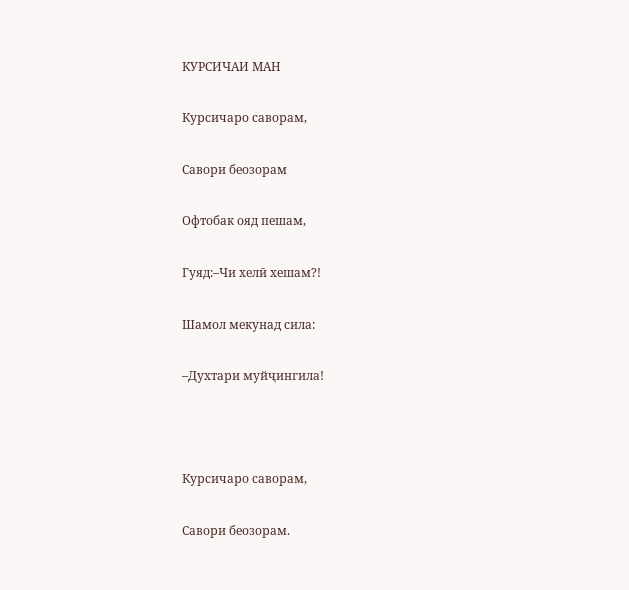КУРСИЧАИ МАН

Курсичаро саворам,

Савори беозорам

Офтобак ояд пешам,

Гуяд:–Чи хелӣ хешам?!

Шамол мекунад сила:

–Духтари муйҷингила!



Курсичаро саворам,

Савори беозорам.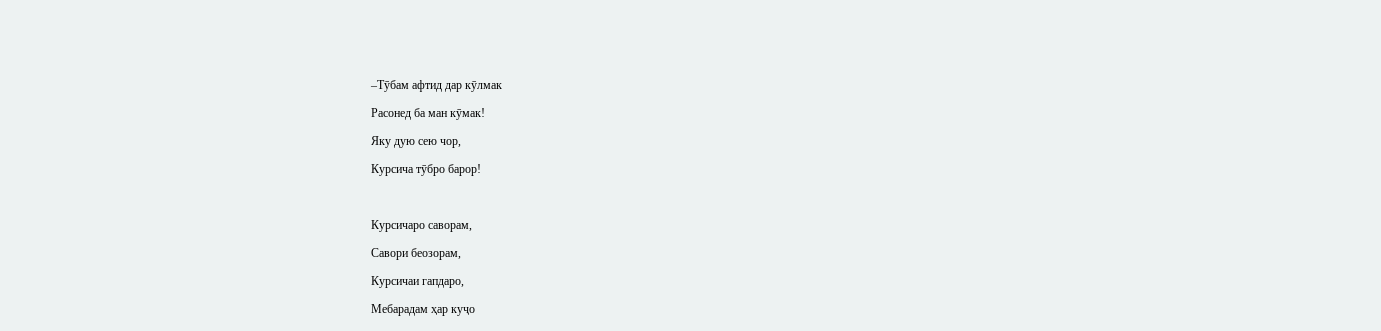–Тӯбам афтид дар кӯлмак

Расонед ба ман кӯмак!

Яку дую сею чор,

Курсича тӯбро барор!



Курсичаро саворам,

Савори беозорам,

Курсичаи гапдаро,

Мебарадам ҳар куҷо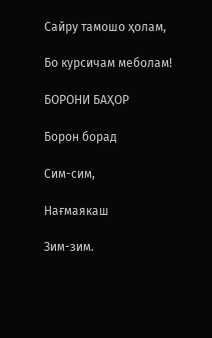Сайру тамошо ҳолам,

Бо курсичам меболам!

БОРОНИ БАҲОР

Борон борад

Сим-сим,

Нағмаякаш

Зим-зим.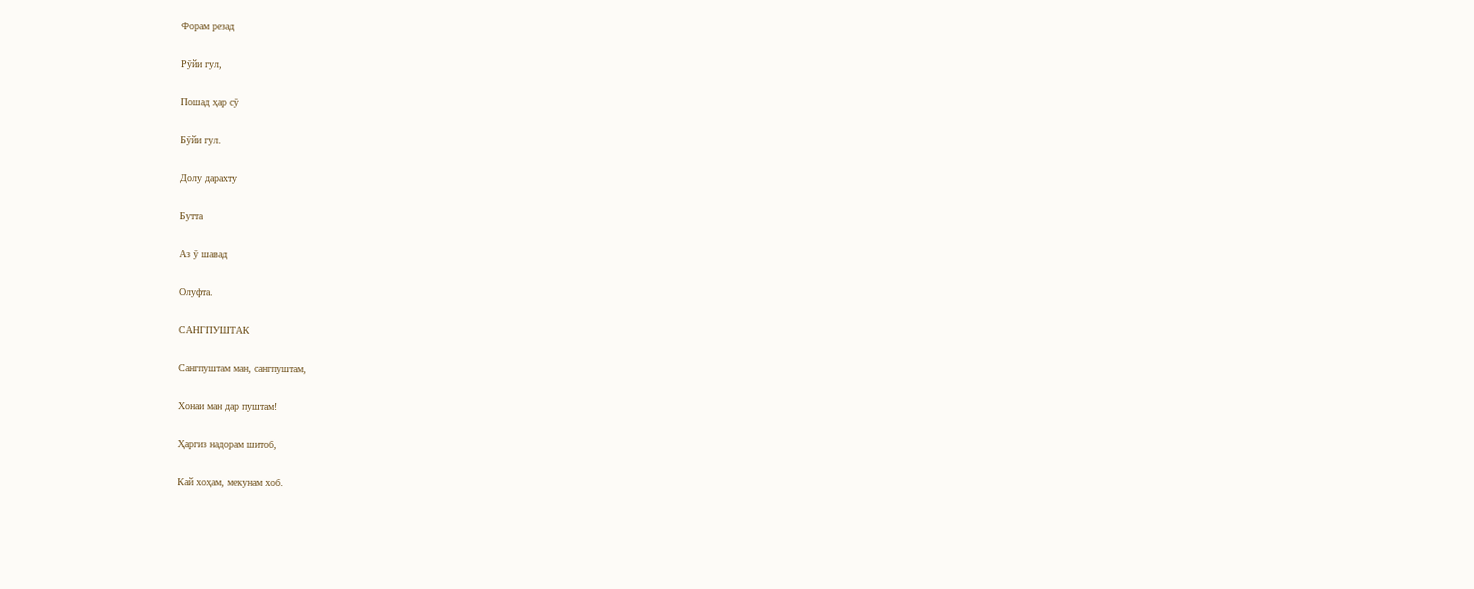Форам резад

Рӯйи гул,

Пошад ҳар сӯ

Бӯйи гул.

Долу дарахту

Бутта

Аз ӯ шавад

Олуфта.

САНГПУШТАК

Сангпуштам ман, сангпуштам,

Хонаи ман дар пуштам!

Ҳаргиз надорам шитоб,

Кай хоҳам, мекунам хоб.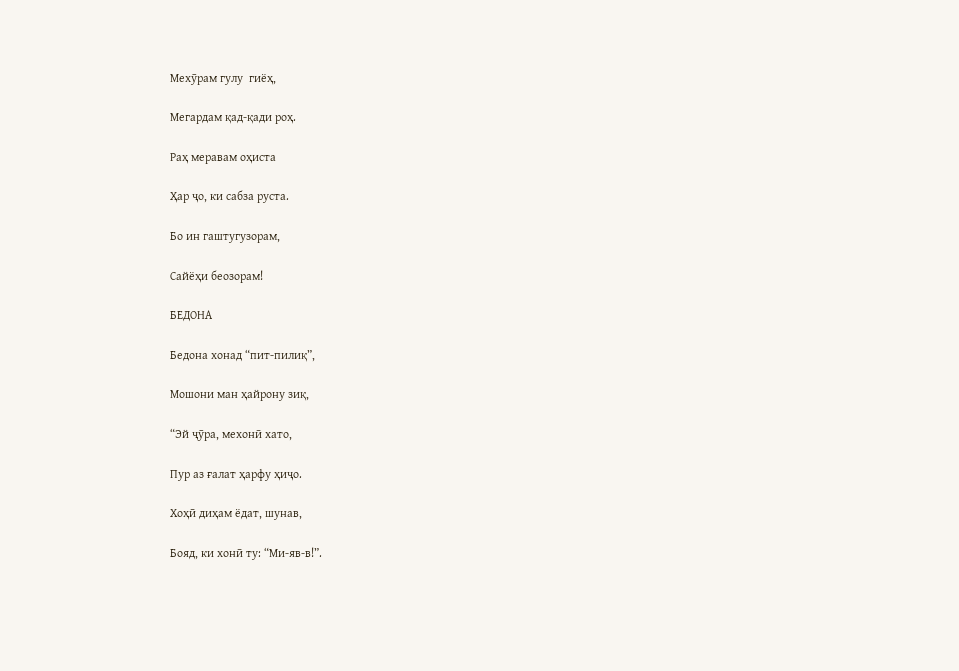Мехӯрам гулу  гиёҳ,

Мегардам қад-қади роҳ.

Раҳ меравам оҳиста

Ҳар ҷо, ки сабза руста.

Бо ин гаштугузорам,

Сайёҳи беозорам!

БЕДОНА

Бедона хонад “пит-пилиқ”,

Мошони ман ҳайрону зиқ,

“Эй ҷӯра, мехонӣ хато,

Пур аз ғалат ҳарфу ҳиҷо.

Хоҳӣ диҳам ёдат, шунав,

Бояд, ки хонӣ ту: “Ми-яв-в!”.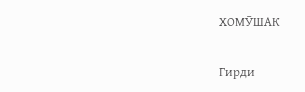ХОМӮШАК

Гирди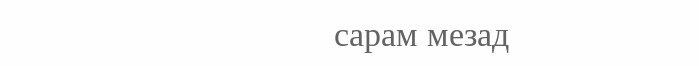сарам мезад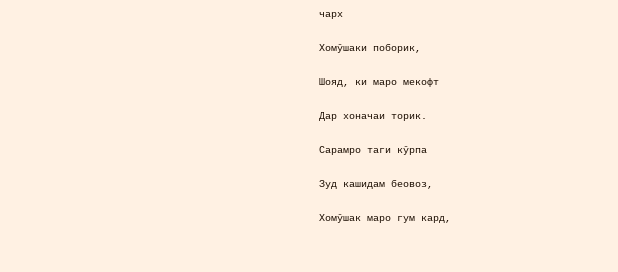чарх

Хомӯшаки поборик,

Шояд, ки маро мекофт

Дар хоначаи торик.

Сарамро таги кӯрпа

Зуд кашидам беовоз,

Хомӯшак маро гум кард,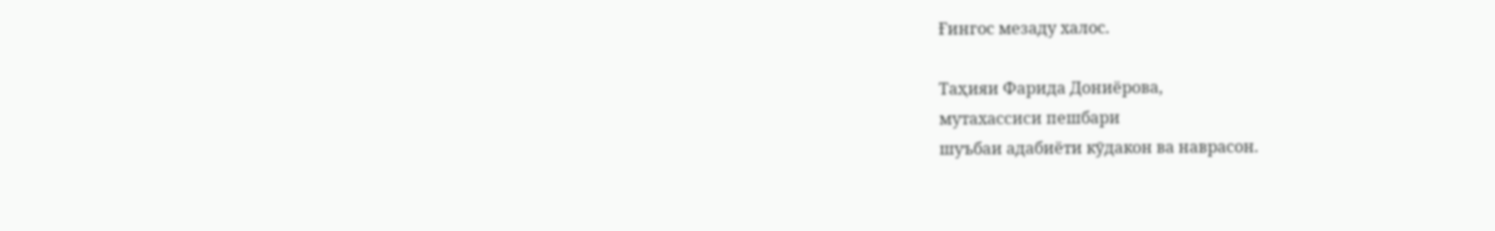Ғингос мезаду халос.

Таҳияи Фарида Дониёрова,
мутахассиси пешбари
шуъбаи адабиёти кӯдакон ва наврасон.